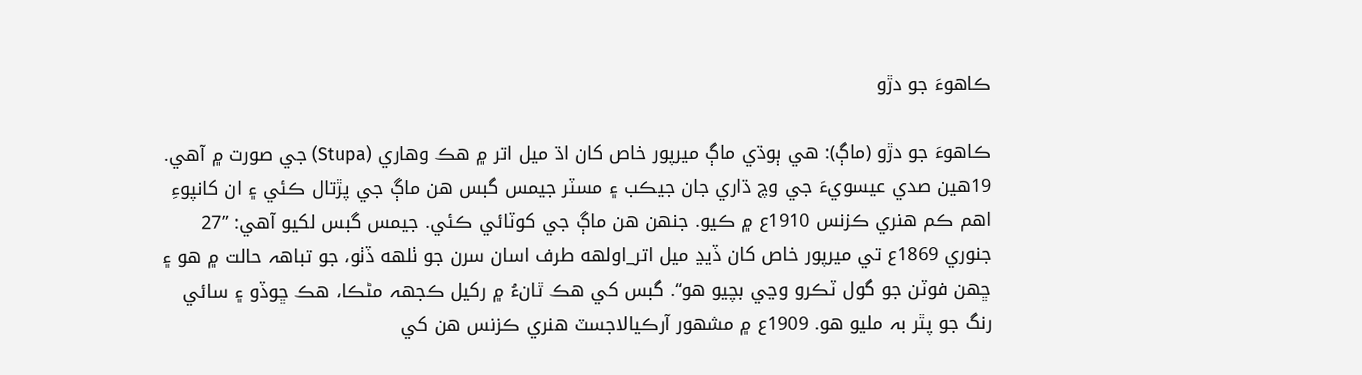ڪاهوءَ جو دڙو

ڪاهوءَ جو دڙو (ماڳ): هي ٻوڌي ماڳ ميرپور خاص کان اڌ ميل اتر ۾ هڪ وهاري (Stupa) جي صورت ۾ آهي. 19هين صدي عيسويءَ جي وچ ڌاري جان جيڪب ۽ مسٽر جيمس گبس هن ماڳ جي پڙتال ڪئي ۽ ان کانپوءِ اهم ڪم هنري ڪزنس 1910ع ۾ ڪيو. جنھن هن ماڳ جي کوٽائي ڪئي. جيمس گبس لکيو آهي: ”27 جنوري 1869ع تي ميرپور خاص کان ڏيڍ ميل اتر_اولھه طرف اسان سرن جو ٺلھه ڏٺو، جو تباھہ حالت ۾ هو ۽ ڇھن فوٽن جو گول ٽڪرو وڃي بچيو هو“. گبس کي هڪ ٿانءُ ۾ رکيل ڪجهہ مڻڪا، هڪ ڇوڏو ۽ سائي رنگ جو پٿر بہ مليو هو. 1909ع ۾ مشھور آرڪيالاجسٽ هنري ڪزنس هن کي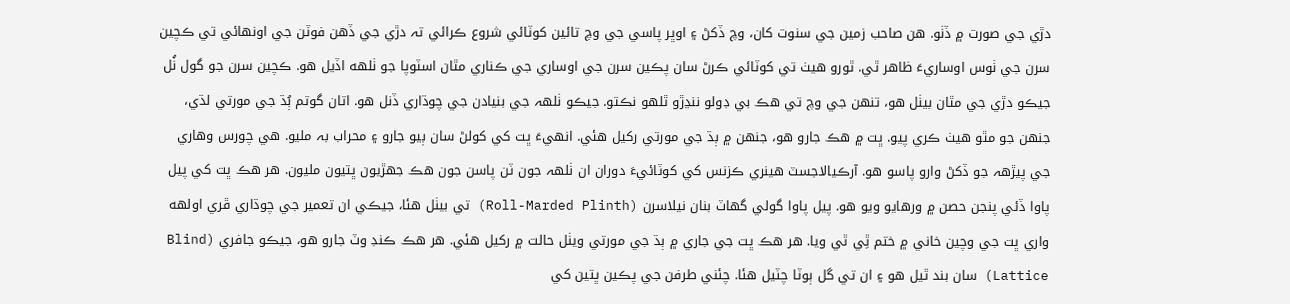دڙي جي صورت ۾ ڏٺو. هن صاحب زمين جي سنوت کان، وچ ڏکڻ ۽ اوڀر پاسي جي وچ تائين کوٽائي شروع ڪرائي تہ دڙي جي ڏهن فوٽن جي اونھائي تي ڪچين سرن جي ٺوس اوساريءَ ظاهر ٿي. ٿورو هيٺ تي کوٽائي ڪرڻ سان پڪين سرن جي اوساري جي ڪناري مٿان اسٽوپا جو ٺلھه اڏيل هو. ڪچين سرن جو گول ٺُل جيڪو دڙي جي مٿان بيٺل هو، تنھن جي وچ تي هڪ بي ڊولو ننڍڙو ٿلھو نڪتو. جيڪو ٺلھہ جي بنيادن جي چوڌاري ڏنل هو. اتان گوتم ٻُڌ جي مورتي لڌي، جنھن جو مٿو هيٺ ڪري پيو. ڀت ۾ هڪ جارو هو، جنھن ۾ ٻڌ جي مورتي رکيل هئي. انهيءَ ڀت کي کولڻ سان ٻيو جارو ۽ محراب بہ مليو. هي چورس وهاري جي پيڙھہ جو ڏکڻ وارو پاسو هو. آرڪيالاجسٽ هينري ڪزنس کي کوٽائيءَ دوران ان ٺلھہ جون ٽن پاسن جون هڪ جهڙيون ڀتيون مليون. هر هڪ ڀت کي پيل پاوا ڏئي پنجن حصن ۾ ورهايو ويو هو. پيل پاوا گولي گهاٽ بنان نيلاسرن (Roll-Marded Plinth) تي بيٺل هئا، جيڪي ان تعمير جي چوڌاري ڦري اولھه واري ڀت جي وچين خاني ۾ ختم ٿِي ٿي ويا. هر هڪ ڀت جي جاري ۾ ٻڌ جي مورتي ويٺل حالت ۾ رکيل هئي. هر هڪ ڪنڊ وٽ جارو هو، جيڪو جافري (Blind Lattice) سان بند ٿيل هو ۽ ان تي گل ٻوٽا چٽيل هئا. چئني طرفن جي پڪين ڀتين کي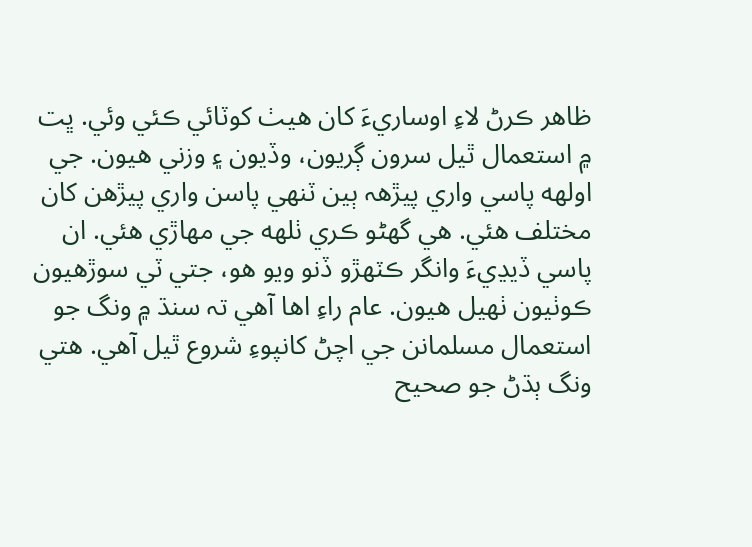ظاهر ڪرڻ لاءِ اوساريءَ کان هيٺ کوٽائي ڪئي وئي. ڀت ۾ استعمال ٿيل سرون ڳريون، وڏيون ۽ وزني هيون. جي اولھه پاسي واري پيڙھہ ٻين ٽنھي پاسن واري پيڙهن کان مختلف هئي. هي گهڻو ڪري ٺلھه جي مھاڙي هئي. ان پاسي ڏيڍيءَ وانگر ڪٽھڙو ڏنو ويو هو، جتي ٽي سوڙهيون ڪوٺيون ٺھيل هيون. عام راءِ اها آهي تہ سنڌ ۾ ونگ جو استعمال مسلمانن جي اچڻ کانپوءِ شروع ٿيل آهي. هتي ونگ ٻڌڻ جو صحيح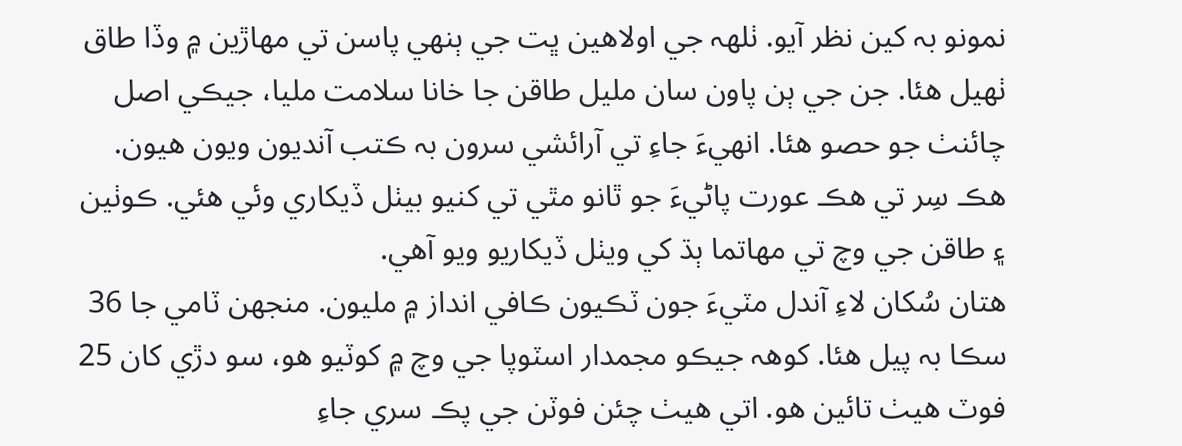نمونو بہ کين نظر آيو. ٺلھہ جي اولاهين ڀت جي ٻنھي پاسن تي مھاڙين ۾ وڏا طاق ٺھيل هئا. جن جي ٻن پاون سان مليل طاقن جا خانا سلامت مليا، جيڪي اصل چائنٺ جو حصو هئا. انهيءَ جاءِ تي آرائشي سرون بہ ڪتب آنديون ويون هيون. هڪ سِر تي هڪ عورت پاڻيءَ جو ٿانو مٿي تي کنيو بيٺل ڏيکاري وئي هئي. ڪوٺين ۽ طاقن جي وچ تي مھاتما ٻڌ کي ويٺل ڏيکاريو ويو آهي.
هتان سُکان لاءِ آندل مٽيءَ جون ٽڪيون ڪافي انداز ۾ مليون. منجهن ٽامي جا 36 سڪا بہ پيل هئا. کوھہ جيڪو مجمدار اسٽوپا جي وچ ۾ کوٽيو هو، سو دڙي کان 25 فوٽ هيٺ تائين هو. اتي هيٺ چئن فوٽن جي پڪ سري جاءِ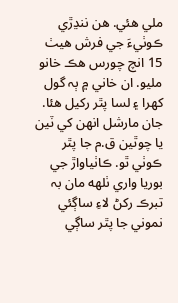ملي هئي. هن ننڍڙي ڪوٺيءَ جي فرش هيٺ 15 انچ چورس هڪ خانو مليو. ان خاني ۾ ٻہ گول کھرا ۽ لسا پٿر رکيل هئا. جان مارشل انھن کي ٽين يا چوٿين ق.م جا پٿر ڪوٺي ٿو. ڪاٺياواڙ جي بوريا واري ٺلھه مان بہ تبرڪ رکڻ لاءِ ساڳئي نموني جا پٿر ساڳي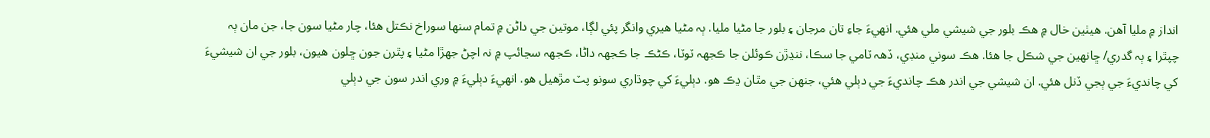انداز ۾ مليا آهن. هيٺين خال ۾ هڪ بلور جي شيشي ملي هئي. انهيءَ جاءِ تان مرجان ۽ بلور جا مڻيا مليا. ٻہ مڻيا هيري وانگر پئي لڳا، موتين جي داڻن ۾ تمام سنھا سوراخ نڪتل هئا، چار مڻيا سون جا، جن مان ٻہ چپٿرا ۽ ٻہ گدري/ ڇانھين جي شڪل جا هئا. هڪ سوني منڊي، ڏھہ ٽامي جا سڪا، ننڍڙن ڪوئلن جا ڪجهہ ٽوٽا، ڪڻڪ جا ڪجهہ داڻا، ڪجهہ سڃائپ ۾ نہ اچڻ جھڙا مڻيا ۽ پٿرن جون ڇلون هيون، بلور جي ان شيشيءَ کي چانديءَ جي ٻجي ڏنل هئي. ان شيشي جي اندر هڪ چانديءَ جي دٻلي هئي، جنھن جي مٿان ڍڪ هو. دٻليءَ کي چوڌاري سونو پٽ مڙهيل هو. انهيءَ دٻليءَ ۾ وري اندر سون جي دٻلي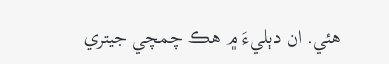هئي. ان دٻليءَ ۾ هڪ چمچي جيتري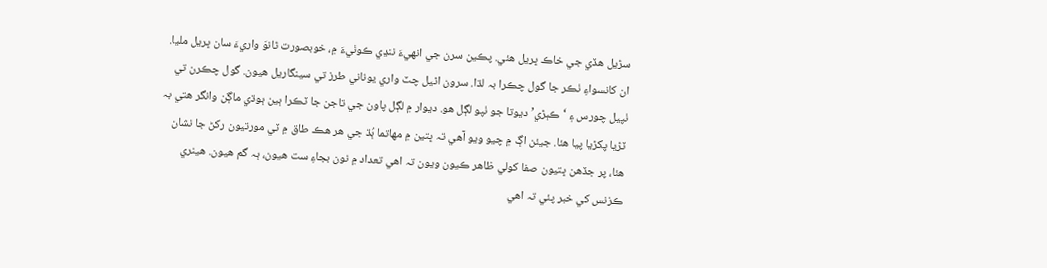سڙيل هڏي جي خاڪ ڀريل هئي. پڪين سرن جي انهيءَ ننڍي ڪوٺيءَ ۾، خوبصورت ٿانوَ واريءَ سان ڀريل مليا. ان کانسواءِ ٺڪر جا گول چڪرا بہ لڌا. سرون اٿيل چٽ واري يوناني طرز تي سينگاريل هيون. گول چڪرن تي ٺپيل چورس ۽ ‘ڪٻڙي’ ديوتا جو ٺپو لڳل هو. ديوار ۾ لڳل پاون جي تاجن جا ٽڪرا ٻين ٻوڌي ماڳن وانگر هتي بہ ٽڙيا پکڙيا پيا هئا. جيئن اڳ ۾ چيو ويو آهي تہ ڀتين ۾ مھاتما ٻُڌ جي هر هڪ طاق ۾ ٽي مورتيون رکڻ جا نشان هئا، پر جڏهن ڀتيون صفا کولي ظاهر ڪيون ويون تہ اهي تعداد ۾ نون بجاءِ ست هيون، ٻہ گم هيون. هينري ڪزنس کي خبر پئي تہ اهي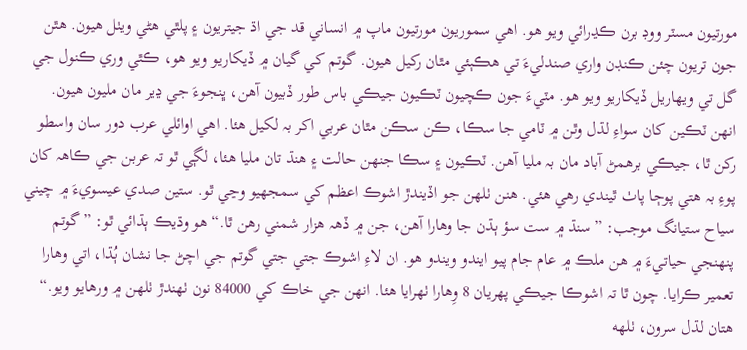مورتيون مسٽر ووڊ برن ڪڍرائي ويو هو. اهي سموريون مورتيون ماپ ۾ انساني قد جي اڌ جيتريون ۽ پلٿي هڻي ويٺل هيون. هٿن جون تريون چئن ڪنڊن واري صندليءَ تي هڪٻئي مٿان رکيل هيون. گوتم کي گيان ۾ ڏيکاريو ويو هو، ڪٿي وري ڪنول جي گل تي ويهاريل ڏيکاريو ويو هو. مٽيءَ جون ڪچيون ٽڪيون جيڪي باس طور ڏبيون آهن، ڀنجوءَ جي ڍير مان مليون هيون. انھن ٽڪين کان سواءِ لڌل وٿن ۾ ٽامي جا سڪا، ڪن سڪن مٿان عربي اکر بہ لکيل هئا. اهي اوائلي عرب دور سان واسطو رکن ٿا، جيڪي برهمڻ آباد مان بہ مليا آهن. ٽڪيون ۽ سڪا جنھن حالت ۽ هنڌ تان مليا هئا، لڳي ٿو تہ عربن جي ڪاھہ کان پوءِ بہ هتي پوڄا پاٺ ٿيندي رهي هئي. هنن ٺلهن جو اڏيندڙ اشوڪ اعظم کي سمجهيو وڃي ٿو. ستين صدي عيسويءَ ۾ چيني سياح ستيانگ موجب: ”سنڌ ۾ ست سؤ ٻڌن جا وهارا آهن، جن ۾ ڏھہ هزار شمني رهن ٿا.“ هو وڌيڪ ٻڌائي ٿو: ”گوتم پنھنجي حياتيءَ ۾ هن ملڪ ۾ عام جام پيو ايندو ويندو هو. ان لاءِ اشوڪ جتي جتي گوتم جي اچڻ جا نشان ٻُڌا، اتي وهارا تعمير ڪرايا. چون ٿا تہ اشوڪا جيڪي پھريان 8 وِهارا ٺھرايا هئا. انھن جي خاڪ کي 84000 نون ٺھندڙ ٺلهن ۾ ورهايو ويو.“ هتان لڌل سرون، ٺلھه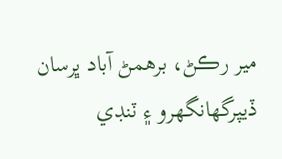مير رڪڻ، برهمڻ آباد ڀرسان ڏيپرگهانگهرو ۽ ٽنڊي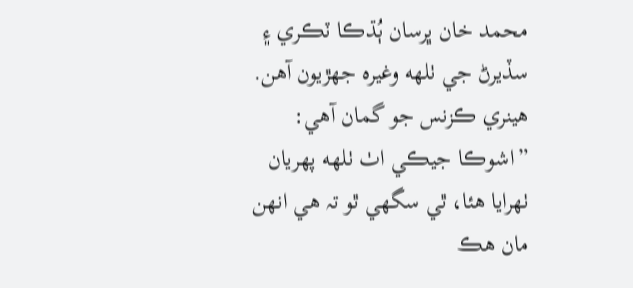محمد خان ڀرسان ٻُڌڪا ٽڪري ۽ سڏيرڻ جي ٺلھه وغيرہ جهڙيون آهن. هينري ڪزنس جو گمان آهي: ”اشوڪا جيڪي اٺ ٺلھه پھريان ٺھرايا هئا، ٿي سگهي ٿو تہ هي انھن مان هڪ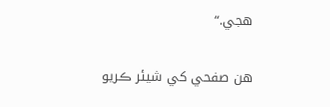هجي.“


هن صفحي کي شيئر ڪريو